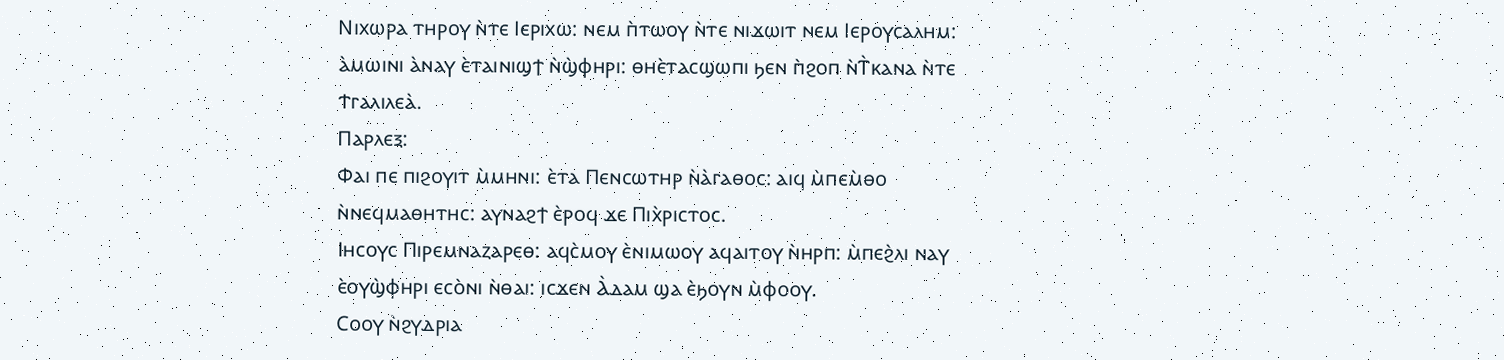Ⲛⲓⲭⲱⲣⲁ ⲧⲏⲣⲟⲩ ⲛ̀ⲧⲉ Ⲓⲉⲣⲓⲭⲱ: ⲛⲉⲙ ⲡ̀ⲧⲱⲟⲩ ⲛ̀ⲧⲉ ⲛⲓϫⲱⲓⲧ ⲛⲉⲙ Ⲓⲉⲣⲟⲩⲥⲁⲗⲏⲙ: ⲁ̀ⲙⲱⲓⲛⲓ ⲁ̀ⲛⲁⲩ ⲉ̀ⲧⲁⲓⲛⲓϣϯ ⲛ̀ϣ̀ⲫⲏⲣⲓ: ⲑⲏⲉ̀ⲧⲁⲥϣⲱⲡⲓ ϧⲉⲛ ⲡ̀ϩⲟⲡ ⲛ̀Ⲧ̀ⲕⲁⲛⲁ ⲛ̀ⲧⲉ Ϯⲅⲁⲗⲓⲗⲉⲁ̀.
Ⲡⲁⲣⲗⲉⲝ:
Ⲫⲁⲓ ⲡⲉ ⲡⲓϩⲟⲩⲓⲧ ⲙ̀ⲙⲏⲛⲓ: ⲉ̀ⲧⲁ Ⲡⲉⲛⲥⲱⲧⲏⲣ ⲛ̀ⲁ̀ⲅⲁⲑⲟⲥ: ⲁⲓϥ ⲙ̀ⲡⲉⲙ̀ⲑⲟ ⲛ̀ⲛⲉϥⲙⲁⲑⲏⲧⲏⲥ: ⲁⲩⲛⲁϩϯ ⲉ̀ⲣⲟϥ ϫⲉ Ⲡⲓⲭ̀ⲣⲓⲥⲧⲟⲥ.
Ⲓⲏⲥⲟⲩⲥ Ⲡⲓⲣⲉⲙⲛⲁⲍⲁⲣⲉⲑ: ⲁϥⲥ̀ⲙⲟⲩ ⲉ̀ⲛⲓⲙⲱⲟⲩ ⲁϥⲁⲓⲧⲟⲩ ⲛ̀ⲏⲣⲡ: ⲙ̀ⲡⲉϩ̀ⲗⲓ ⲛⲁⲩ ⲉ̀ⲟⲩϣ̀ⲫⲏⲣⲓ ⲉⲥⲟ̀ⲛⲓ ⲛ̀ⲑⲁⲓ: ⲓⲥϫⲉⲛ Ⲁ̀ⲇⲁⲙ ϣⲁ ⲉ̀ϧⲟⲩⲛ ⲙ̀ⲫⲟⲟⲩ.
Ⲥⲟⲟⲩ ⲛ̀ϩⲩⲇⲣⲓⲁ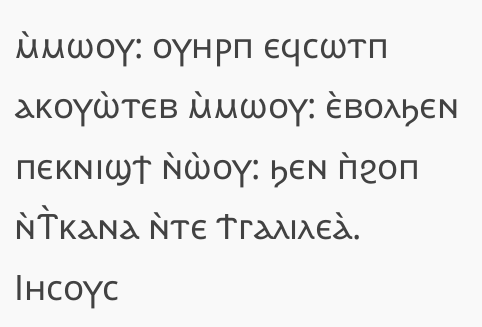ⲙ̀ⲙⲱⲟⲩ: ⲟⲩⲏⲣⲡ ⲉϥⲥⲱⲧⲡ ⲁⲕⲟⲩⲱ̀ⲧⲉⲃ ⲙ̀ⲙⲱⲟⲩ: ⲉ̀ⲃⲟⲗϧⲉⲛ ⲡⲉⲕⲛⲓϣϯ ⲛ̀ⲱ̀ⲟⲩ: ϧⲉⲛ ⲡ̀ϩⲟⲡ ⲛ̀Ⲧ̀ⲕⲁⲛⲁ ⲛ̀ⲧⲉ Ϯⲅⲁⲗⲓⲗⲉⲁ̀.
Ⲓⲏⲥⲟⲩⲥ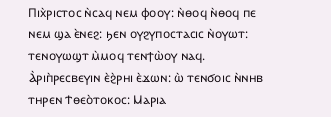Ⲡⲓⲭ̀ⲣⲓⲥⲧⲟⲥ ⲛ̀ⲥⲁϥ ⲛⲉⲙ ⲫⲟⲟⲩ: ⲛ̀ⲑⲟϥ ⲛ̀ⲑⲟϥ ⲡⲉ ⲛⲉⲙ ϣⲁ ⲉ̀ⲛⲉϩ: ϧⲉⲛ ⲟⲩϩⲩⲡⲟⲥⲧⲁⲥⲓⲥ ⲛ̀ⲟⲩⲱⲧ: ⲧⲉⲛⲟⲩⲱϣⲧ ⲙ̀ⲙⲟϥ ⲧⲉⲛϯⲱ̀ⲟⲩ ⲛⲁϥ.
Ⲁ̀ⲣⲓⲡ̀ⲣⲉⲥⲃⲉⲩⲓⲛ ⲉ̀ϩ̀ⲣⲏⲓ ⲉ̀ϫⲱⲛ: ⲱ̀ ⲧⲉⲛϭⲟⲓⲥ ⲛ̀ⲛⲏⲃ ⲧⲏⲣⲉⲛ Ϯⲑⲉⲟ̀ⲧⲟⲕⲟⲥ: Ⲙⲁⲣⲓⲁ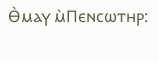Ⲑ̀ⲙⲁⲩ ⲙ̀Ⲡⲉⲛⲥⲱⲧⲏⲣ: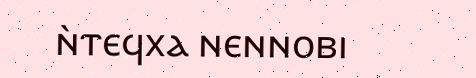ⲛ̀ⲧⲉϥⲭⲁ ⲛⲉⲛⲛⲟⲃⲓ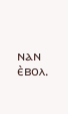ⲛⲁⲛ ⲉ̀ⲃⲟⲗ.